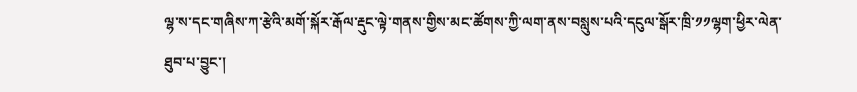ལྷ་ས་དང་གཞིས་ཀ་རྩེའི་མགོ་སྐོར་རྒོལ་རྡུང་ལྟེ་གནས་གྱིས་མང་ཚོགས་ཀྱི་ལག་ནས་བསླུས་པའི་དངུལ་སྒོར་ཁྲི་༡༡ལྷག་ཕྱིར་ལེན་ཐུབ་པ་བྱུང་།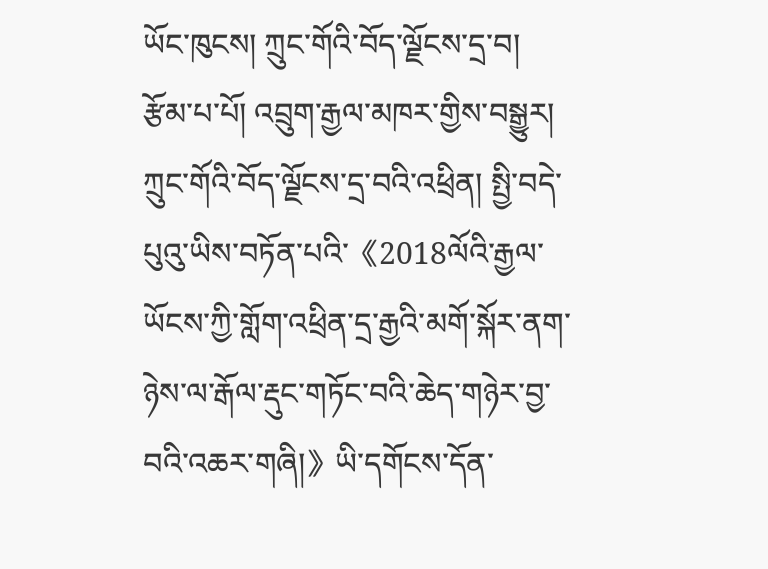ཡོང་ཁུངས། ཀྲུང་གོའི་བོད་ལྗོངས་དྲ་བ།
རྩོམ་པ་པོ། འབྲུག་རྒྱལ་མཁར་གྱིས་བསྒྱུར།
ཀྲུང་གོའི་བོད་ལྗོངས་དྲ་བའི་འཕྲིན། སྤྱི་བདེ་པུའུ་ཡིས་བཏོན་པའི་《2018ལོའི་རྒྱལ་ཡོངས་ཀྱི་གློག་འཕྲིན་དྲ་རྒྱའི་མགོ་སྐོར་ནག་ཉེས་ལ་རྒོལ་རྡུང་གཏོང་བའི་ཆེད་གཉེར་བྱ་བའི་འཆར་གཞི།》ཡི་དགོངས་དོན་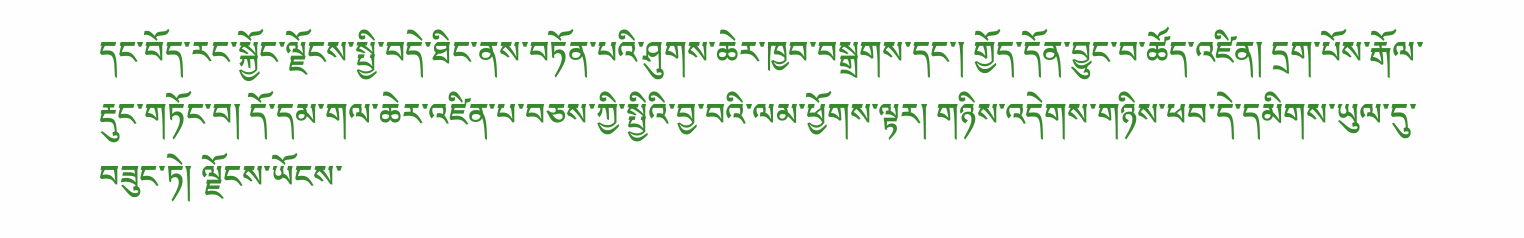དང་བོད་རང་སྐྱོང་ལྗོངས་སྤྱི་བདེ་ཐིང་ནས་བཏོན་པའི་ཤུགས་ཆེར་ཁྱབ་བསྒྲགས་དང་། གྱོད་དོན་བྱུང་བ་ཚོད་འཛིན། དྲག་པོས་རྒོལ་རྡུང་གཏོང་བ། དོ་དམ་གལ་ཆེར་འཛིན་པ་བཅས་ཀྱི་སྤྱིའི་བྱ་བའི་ལམ་ཕྱོགས་ལྟར། གཉིས་འདེགས་གཉིས་ཕབ་དེ་དམིགས་ཡུལ་དུ་བཟུང་ཏེ། ལྗོངས་ཡོངས་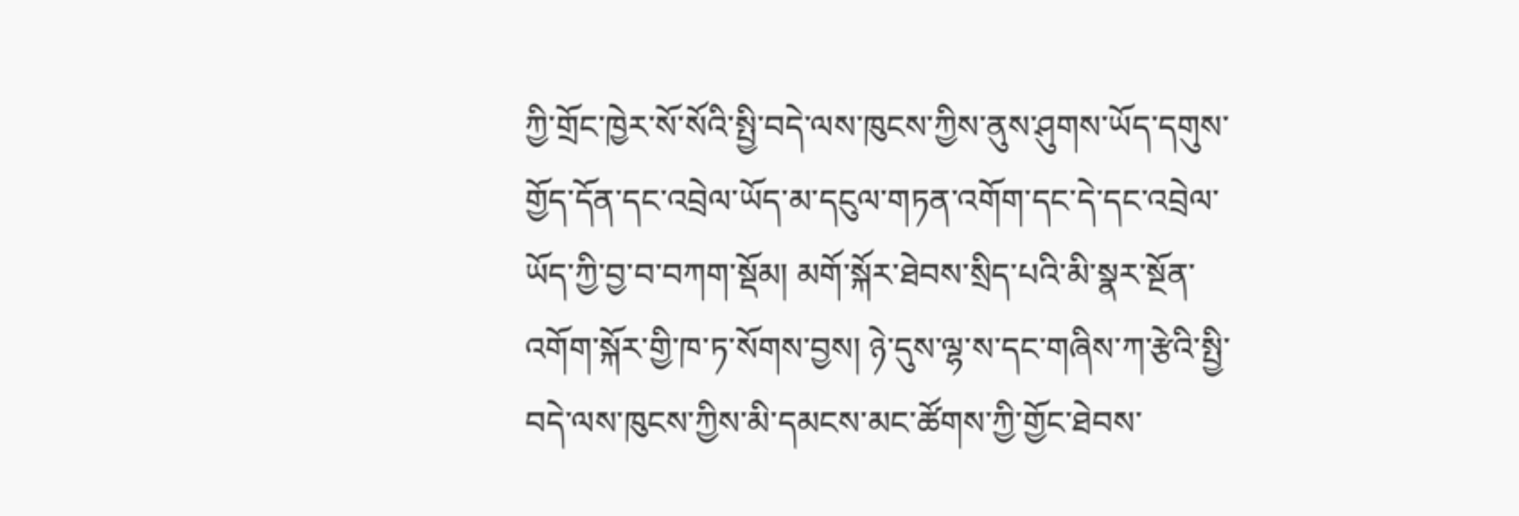ཀྱི་གྲོང་ཁྱེར་སོ་སོའི་སྤྱི་བདེ་ལས་ཁུངས་ཀྱིས་ནུས་ཤུགས་ཡོད་དགུས་གྱོད་དོན་དང་འབྲེལ་ཡོད་མ་དངུལ་གཏན་འགོག་དང་དེ་དང་འབྲེལ་ཡོད་ཀྱི་བྱ་བ་བཀག་སྡོམ། མགོ་སྐོར་ཐེབས་སྲིད་པའི་མི་སྣར་སྔོན་འགོག་སྐོར་གྱི་ཁ་ཏ་སོགས་བྱས། ཉེ་དུས་ལྷ་ས་དང་གཞིས་ཀ་རྩེའི་སྤྱི་བདེ་ལས་ཁུངས་ཀྱིས་མི་དམངས་མང་ཚོགས་ཀྱི་གྱོང་ཐེབས་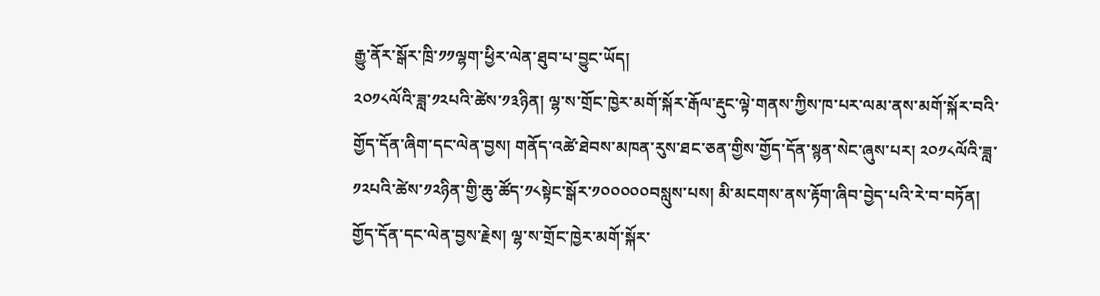རྒྱུ་ནོར་སྒོར་ཁྲི་༡༡ལྷག་ཕྱིར་ལེན་ཐུབ་པ་བྱུང་ཡོད།
༢༠༡༨ལོའི་ཟླ་༡༢པའི་ཚེས་༡༣ཉིན། ལྷ་ས་གྲོང་ཁྱེར་མགོ་སྐོར་རྒོལ་རྡུང་ལྟེ་གནས་ཀྱིས་ཁ་པར་ལམ་ནས་མགོ་སྐོར་བའི་གྱོད་དོན་ཞིག་དང་ལེན་བྱས། གནོད་འཚེ་ཐེབས་མཁན་རུས་ཐང་ཅན་གྱིས་གྱོད་དོན་སྙན་སེང་ཞུས་པར། ༢༠༡༨ལོའི་ཟླ་༡༢པའི་ཚེས་༡༢ཉིན་གྱི་ཆུ་ཚོད་༡༨སྟེང་སྒོར་༡༠༠༠༠༠བསླུས་པས། མི་མངགས་ནས་རྟོག་ཞིབ་བྱེད་པའི་རེ་བ་བཏོན།
གྱོད་དོན་དང་ལེན་བྱས་རྗེས། ལྷ་ས་གྲོང་ཁྱེར་མགོ་སྐོར་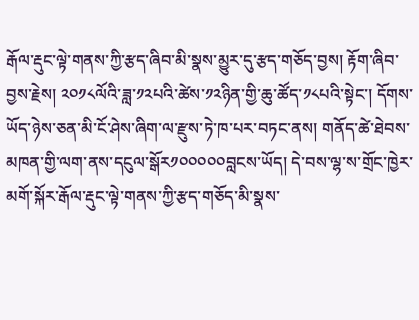རྒོལ་རྡུང་ལྟེ་གནས་ཀྱི་རྩད་ཞིབ་མི་སྣས་མྱུར་དུ་རྩད་གཅོད་བྱས། རྟོག་ཞིབ་བྱས་རྗེས། ༢༠༡༨ལོའི་ཟླ་༡༢པའི་ཚེས་༡༢ཉིན་གྱི་ཆུ་ཚོད་༡༨པའི་སྟེང་། དོགས་ཡོད་ཉེས་ཅན་མི་ངོ་ཤེས་ཞིག་ལ་རྫུས་ཏེ་ཁ་པར་བཏང་ནས། གནོད་ཚེ་ཐེབས་མཁན་གྱི་ལག་ནས་དངུལ་སྒོར༡༠༠༠༠༠བླངས་ཡོད། དེ་བས་ལྷ་ས་གྲོང་ཁྱེར་མགོ་སྐོར་རྒོལ་རྡུང་ལྟེ་གནས་ཀྱི་རྩད་གཅོད་མི་སྣས་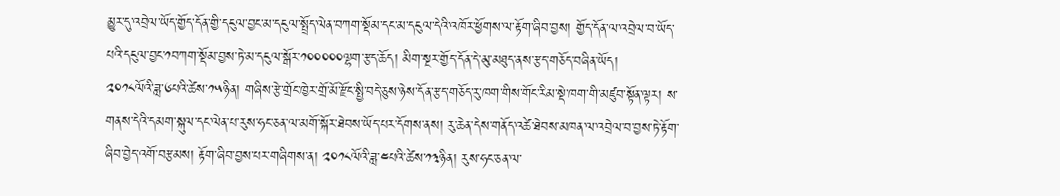མྱུར་དུ་འབྲེལ་ཡོད་གྱོད་དོན་གྱི་དངུལ་བྱང་མ་དངུལ་སྤྲོད་ལེན་བཀག་སྡོམ་དང་མ་དངུལ་དེའི་འཁོར་ཕྱོགས་ལ་རྟོག་ཞིབ་བྱས། གྱོད་དོན་ལ་འབྲེལ་བ་ཡོད་པའི་དངུལ་བྱང་༡བཀག་སྡོམ་བྱས་ཏེ་མ་དངུལ་སྒོར་༡༠༠༠༠༠ལྷག་རྩད་ཆོད། མིག་སྔར་གྱོད་དོན་དེ་མུ་མཐུད་ནས་རྩད་གཅོད་བཞིན་ཡོད།
༢༠༡༨ལོའི་ཟླ་༦པའི་ཚེས་༡༥ཉིན། གཞིས་རྩེ་གྲོང་ཁྱེར་གྲོ་མོ་རྫོང་སྤྱི་བདེ་ཅུས་ཉེས་དོན་རྩད་གཅོད་རུ་ཁག་གིས་གོང་རིམ་སྡེ་ཁག་གི་མཛུབ་སྟོན་ལྟར། ས་གནས་དེའི་དམག་སྐུལ་དང་ལེན་པ་རུས་ཧང་ཅན་ལ་མགོ་སྐོར་ཐེབས་ཡོད་པར་དོགས་ནས། རུ་ཆེན་དེས་གནོད་འཚེ་ཐེབས་མཁན་ལ་འབྲེལ་བ་བྱས་ཏེ་རྟོག་ཞིབ་བྱེད་འགོ་བརྩམས། རྟོག་ཞིབ་བྱས་པར་གཞིགས་ན། ༢༠༡༨ལོའི་ཟླ་༤པའི་ཚེས་༡༣ཉིན། རུས་ཧང་ཅན་ལ་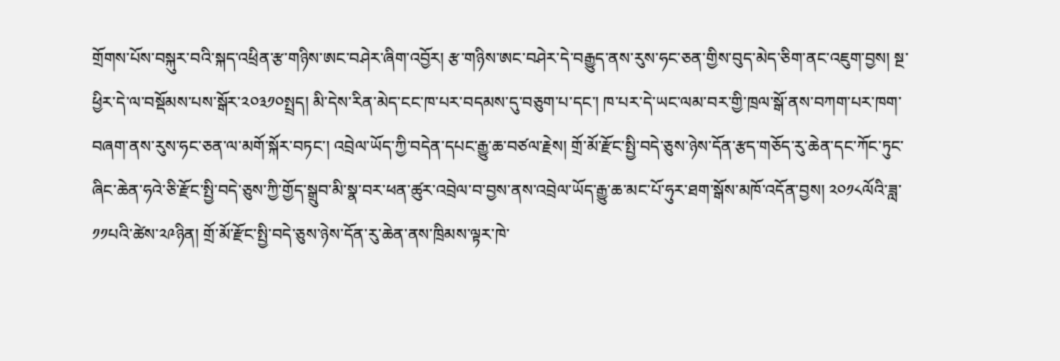གྲོགས་པོས་བསྐུར་བའི་སྐད་འཕྲིན་རྩ་གཉིས་ཨང་བཤེར་ཞིག་འབྱོར། རྩ་གཉིས་ཨང་བཤེར་དེ་བརྒྱུད་ནས་རུས་ཧང་ཅན་གྱིས་བུད་མེད་ཅིག་ནང་འཇུག་བྱས། སྔ་ཕྱིར་དེ་ལ་བསྡོམས་པས་སྒོར་༢༠༣༡༠སྤྲད། མི་དེས་རིན་མེད་ངང་ཁ་པར་བདམས་དུ་བཅུག་པ་དང་། ཁ་པར་དེ་ཡང་ལམ་བར་གྱི་ཁྲལ་སྒོ་ནས་བཀག་པར་ཁག་བཞག་ནས་རུས་ཧང་ཅན་ལ་མགོ་སྐོར་བཏང་། འབྲེལ་ཡོད་ཀྱི་བདེན་དཔང་རྒྱུ་ཆ་བཙལ་རྗེས། གྲོ་མོ་རྫོང་སྤྱི་བདེ་ཅུས་ཉེས་དོན་རྩད་གཅོད་རུ་ཆེན་དང་ཀོང་ཏུང་ཞིང་ཆེན་ཧའེ་ཅི་རྫོང་སྤྱི་བདེ་ཅུས་ཀྱི་གྱོད་སྒྲུབ་མི་སྣ་བར་ཕན་ཚུར་འབྲེལ་བ་བྱས་ནས་འབྲེལ་ཡོད་རྒྱུ་ཆ་མང་པོ་ཧུར་ཐག་སྒོས་མཁོ་འདོན་བྱས། ༢༠༡༨ལོའི་ཟླ་༡༡པའི་ཚེས་༢༩ཉིན། གྲོ་མོ་རྫོང་སྤྱི་བདེ་ཅུས་ཉེས་དོན་རུ་ཆེན་ནས་ཁྲིམས་ལྟར་ཁེ་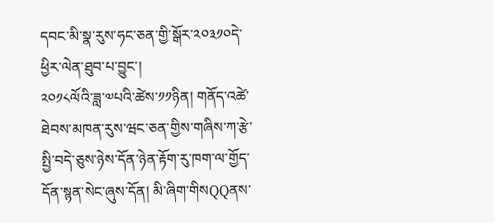དབང་མི་སྣ་རུས་ཧང་ཅན་གྱི་སྒོར་༢༠༣༡༠དེ་ཕྱིར་ལེན་ཐུབ་པ་བྱུང་།
༢༠༡༨ལོའི་ཟླ་༧པའི་ཚེས་༡༡ཉིན། གནོད་འཚེ་ཐེབས་མཁན་རུས་ཝང་ཅན་གྱིས་གཞིས་ཀ་རྩེ་སྤྱི་བདེ་ཅུས་ཉེས་དོན་ཉེན་རྟོག་རུ་ཁག་ལ་གྱོད་དོན་སྙན་སེང་ཞུས་དོན། མི་ཞིག་གིསQQནས་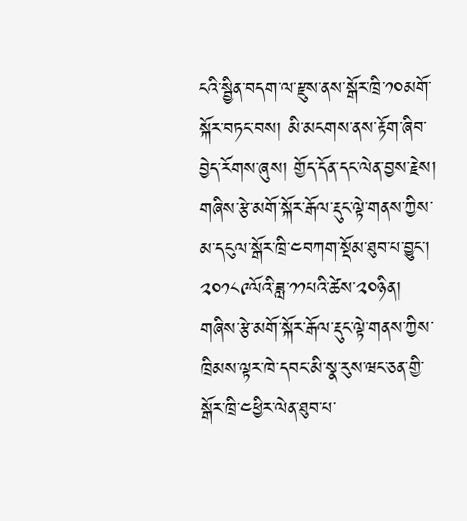ངའི་སྦྱིན་བདག་ལ་རྫུས་ནས་སྒོར་ཁྲི་༡༠མགོ་སྐོར་བཏང་བས། མི་མངགས་ནས་རྟོག་ཞིབ་བྱེད་རོགས་ཞུས། གྱོད་དོན་དང་ལེན་བྱས་རྗེས། གཞིས་རྩེ་མགོ་སྐོར་རྒོལ་རྡུང་ལྟེ་གནས་ཀྱིས་མ་དངུལ་སྒོར་ཁྲི་༤བཀག་སྡོམ་ཐུབ་པ་བྱུང་། ༢༠༡༨༩ལོའི་ཟླ་༡༡པའི་ཚེས་༢༠ཉིན། གཞིས་རྩེ་མགོ་སྐོར་རྒོལ་རྡུང་ལྟེ་གནས་ཀྱིས་ཁྲིམས་ལྟར་ཁེ་དབང་མི་སྣ་རུས་ཝང་ཅན་གྱི་སྒོར་ཁྲི་༤ཕྱིར་ལེན་ཐུབ་པ་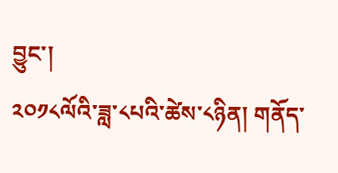བྱུང་།
༢༠༡༨ལོའི་ཟླ་༨པའི་ཚེས་༨ཉིན། གནོད་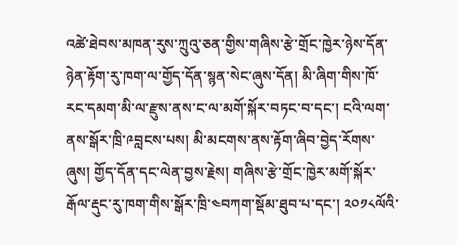འཚེ་ཐེབས་མཁན་རུས་ཀྲུའུ་ཅན་གྱིས་གཞིས་རྩེ་གྲོང་ཁྱེར་ཉེས་དོན་ཉེན་རྟོག་རུ་ཁག་ལ་གྱོད་དོན་སྙན་སེང་ཞུས་དོན། མི་ཞིག་གིས་ཁོ་རང་དམག་མི་ལ་རྫུས་ནས་ང་ལ་མགོ་སྐོར་བཏང་བ་དང་། ངའི་ལག་ནས་སྒོར་ཁྲི་༩བླངས་པས། མི་མངགས་ནས་རྟོག་ཞིབ་བྱེད་རོགས་ཞུས། གྱོད་དོན་དང་ལེན་བྱས་རྗེས། གཞིས་རྩེ་གྲོང་ཁྱེར་མགོ་སྐོར་རྒོལ་རྡུང་རུ་ཁག་གིས་སྒོར་ཁྲི་༤བཀག་སྡོམ་ཐུབ་པ་དང་། ༢༠༡༨ལོའི་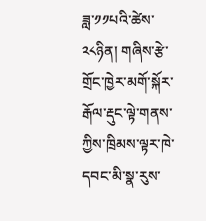ཟླ་༡༡པའི་ཚེས་༢༨ཉིན། གཞིས་རྩེ་གྲོང་ཁྱེར་མགོ་སྐོར་རྒོལ་རྡུང་ལྟེ་གནས་ཀྱིས་ཁྲིམས་ལྟར་ཁེ་དབང་མི་སྣ་རུས་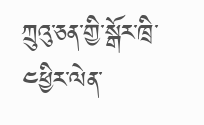ཀྲུའུ་ཅན་གྱི་སྒོར་ཁྲི་༤ཕྱིར་ལེན་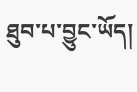ཐུབ་པ་བྱུང་ཡོད།